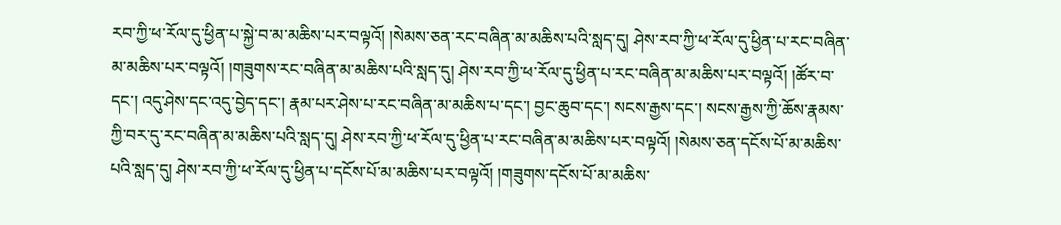རབ་ཀྱི་ཕ་རོལ་དུ་ཕྱིན་པ་སྐྱེ་བ་མ་མཆིས་པར་བལྟའོ། །སེམས་ཅན་རང་བཞིན་མ་མཆིས་པའི་སླད་དུ། ཤེས་རབ་ཀྱི་ཕ་རོལ་དུ་ཕྱིན་པ་རང་བཞིན་མ་མཆིས་པར་བལྟའོ། །གཟུགས་རང་བཞིན་མ་མཆིས་པའི་སླད་དུ། ཤེས་རབ་ཀྱི་ཕ་རོལ་དུ་ཕྱིན་པ་རང་བཞིན་མ་མཆིས་པར་བལྟའོ། །ཚོར་བ་དང་། འདུ་ཤེས་དང་འདུ་བྱེད་དང་། རྣམ་པར་ཤེས་པ་རང་བཞིན་མ་མཆིས་པ་དང་། བྱང་ཆུབ་དང་། སངས་རྒྱས་དང་། སངས་རྒྱས་ཀྱི་ཆོས་རྣམས་ཀྱི་བར་དུ་རང་བཞིན་མ་མཆིས་པའི་སླད་དུ། ཤེས་རབ་ཀྱི་ཕ་རོལ་དུ་ཕྱིན་པ་རང་བཞིན་མ་མཆིས་པར་བལྟའོ། །སེམས་ཅན་དངོས་པོ་མ་མཆིས་པའི་སླད་དུ། ཤེས་རབ་ཀྱི་ཕ་རོལ་དུ་ཕྱིན་པ་དངོས་པོ་མ་མཆིས་པར་བལྟའོ། །གཟུགས་དངོས་པོ་མ་མཆིས་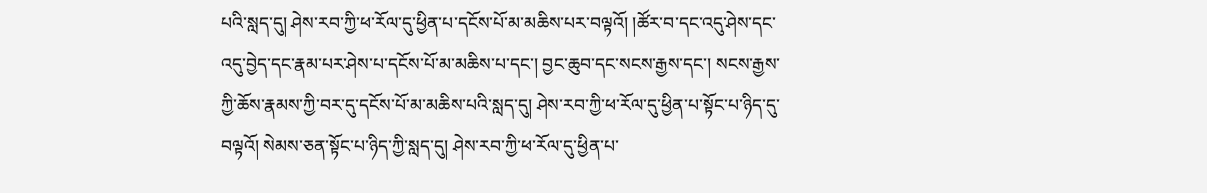པའི་སླད་དུ། ཤེས་རབ་ཀྱི་ཕ་རོལ་དུ་ཕྱིན་པ་དངོས་པོ་མ་མཆིས་པར་བལྟའོ། །ཚོར་བ་དང་འདུ་ཤེས་དང་འདུ་བྱེད་དང་རྣམ་པར་ཤེས་པ་དངོས་པོ་མ་མཆིས་པ་དང་། བྱང་ཆུབ་དང་སངས་རྒྱས་དང་། སངས་རྒྱས་ཀྱི་ཆོས་རྣམས་ཀྱི་བར་དུ་དངོས་པོ་མ་མཆིས་པའི་སླད་དུ། ཤེས་རབ་ཀྱི་ཕ་རོལ་དུ་ཕྱིན་པ་སྟོང་པ་ཉིད་དུ་བལྟའོ། སེམས་ཅན་སྟོང་པ་ཉིད་ཀྱི་སླད་དུ། ཤེས་རབ་ཀྱི་ཕ་རོལ་དུ་ཕྱིན་པ་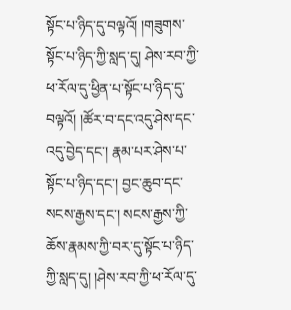སྟོང་པ་ཉིད་དུ་བལྟའོ། །གཟུགས་སྟོང་པ་ཉིད་ཀྱི་སླད་དུ། ཤེས་རབ་ཀྱི་ཕ་རོལ་དུ་ཕྱིན་པ་སྟོང་པ་ཉིད་དུ་བལྟའོ། །ཚོར་བ་དང་འདུ་ཤེས་དང་འདུ་བྱེད་དང་། རྣམ་པར་ཤེས་པ་སྟོང་པ་ཉིད་དང་། བྱང་ཆུབ་དང་སངས་རྒྱས་དང་། སངས་རྒྱས་ཀྱི་ཆོས་རྣམས་ཀྱི་བར་དུ་སྟོང་པ་ཉིད་ཀྱི་སླད་དུ། །ཤེས་རབ་ཀྱི་ཕ་རོལ་དུ་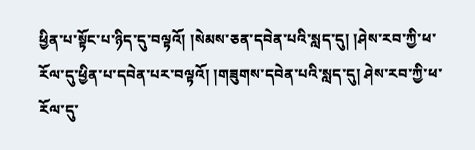ཕྱིན་པ་སྟོང་པ་ཉིད་དུ་བལྟའོ། །སེམས་ཅན་དབེན་པའི་སླད་དུ། །ཤེས་རབ་ཀྱི་ཕ་རོལ་དུ་ཕྱིན་པ་དབེན་པར་བལྟའོ། །གཟུགས་དབེན་པའི་སླད་དུ། ཤེས་རབ་ཀྱི་ཕ་རོལ་དུ་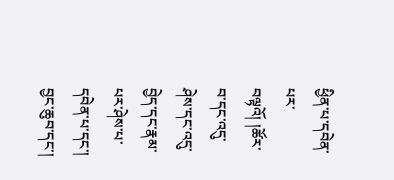ཕྱིན་པ་དབེན་པར་བལྟའོ། །ཚོར་བ་དང་འདུ་ཤེས་དང་འདུ་བྱེད་དང་རྣམ་པར་ཤེས་པ་དབེན་པ་དང་། བྱང་ཆུབ་དང་།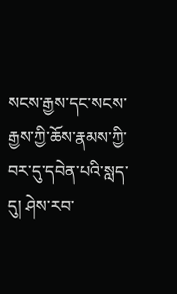སངས་རྒྱས་དང་སངས་རྒྱས་ཀྱི་ཆོས་རྣམས་ཀྱི་བར་དུ་དབེན་པའི་སླད་དུ། ཤེས་རབ་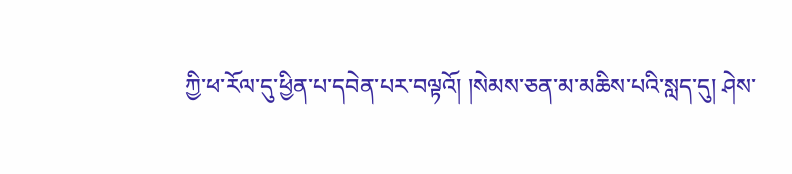ཀྱི་ཕ་རོལ་དུ་ཕྱིན་པ་དབེན་པར་བལྟའོ། །སེམས་ཅན་མ་མཆིས་པའི་སླད་དུ། ཤེས་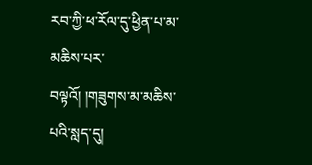རབ་ཀྱི་ཕ་རོལ་དུ་ཕྱིན་པ་མ་མཆིས་པར་བལྟའོ། །གཟུགས་མ་མཆིས་པའི་སླད་དུ།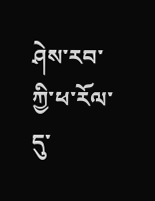ཤེས་རབ་ཀྱི་ཕ་རོལ་དུ་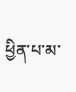ཕྱིན་པ་མ་